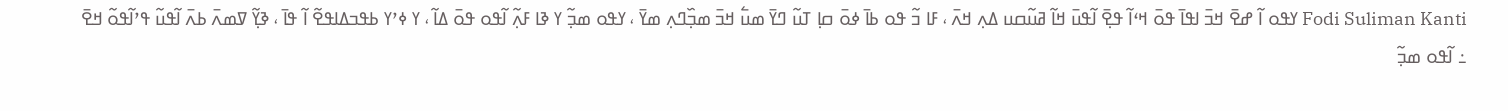Fodi Suliman Kanti ߌߟߋ ߊ߬ ߝߐ߫ ߞߏ߫ ߊߟߊ߫ ߟߋ߫ ߞߵߊ߬ ߟߐ߲߫ ߊ߬ߟߎ߫ ߞߊ߬ ߥߎ߬ߛߎ ߡߍ߲ ߞߍ߫ ، ߓߊ ߏ߬ ߟߋ ߕߊ߫ ߦߋ߫ ߛߊ߲ ߠߎ߬ ߣߌ߫ ߘߎ߱ ߞߏ߫ ߘߏ߲߰ߣߍ߲ ߘߌ߫ ، ߌߟߋ ߘߏ߲߬ ߌ ߢߊ ߓߍ߲߬ ߊ߬ߟߋ ߟߋ߫ ߡߊ߬ ، ߌ ߦߴߌ ߕߟߏߡߊߟߐ߬ ߊ߬ ߟߊ߫ ، ߢߌ߲߬ ߜߘߍ߫ ߕߍ߫ ߊ߬ߟߎ߬ ߟߴߊ߬ߟߋ߬ ߞߐ߫ ߸ ߊ߬ߟߋ ߘߏ߲߬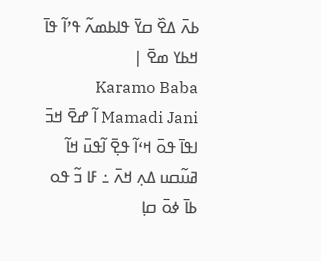ߕߍ߫ ߡߐ߰ ߛߌ߫ ߟߊߕߘߍ߬ ߟߴߊ߬ ߟߊ߫ ߞߕߌ ߘߐ߫ |
Karamo Baba Mamadi Jani ߊ߬ ߝߐ߫ ߞߏ߫ ߊߟߊ߫ ߟߋ߫ ߞߵߊ߬ ߟߐ߲߫ ߊ߬ߟߎ߫ ߞߊ߬ ߥߎ߬ߛߎ ߡߍ߲ ߞߍ߫ ߸ ߓߊ ߏ߬ ߟߋ ߕߊ߫ ߦߋ߫ ߛߊ߲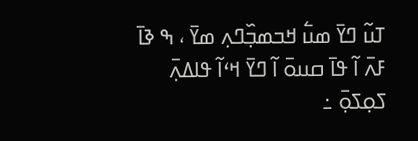ߠߎ߬ ߣߌ߫ ߘߎ߱ ߞߏߘߏ߲߰ߣߍ߲ ߘߌ߫ ، ߒ ߢߊ߫ ߓߍ߫ ߊ߬ ߟߊ߫ ߛߎߋ߫ ߊ߬ ߣߌ߫ ߞߵߊ߬ ߟߊߡߍ߲߫ ߖߋ߲ߖߋ߲߫ ߸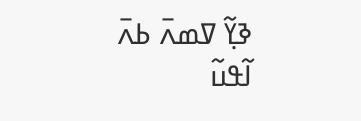ߢߌ߲߬ ߜߘߍ߫ ߕߍ߫ ߊ߬ߟߎ߬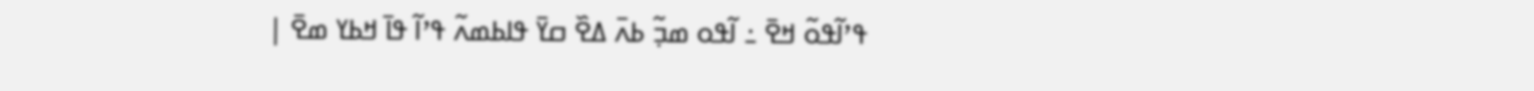ߟߴߊ߬ߟߋ߬ ߞߐ߫ ߸ ߊ߬ߟߋ ߘߏ߲߬ ߕߍ߫ ߡߐ߰ ߛߌ߫ ߟߊߕߘߍ߬ ߟߴߊ߬ ߟߊ߫ ߞߕߌ ߘߐ߫ |